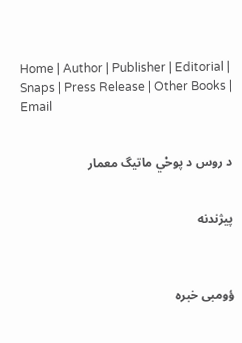Home | Author | Publisher | Editorial | Snaps | Press Release | Other Books | Email


د روس د پوحْي ماتيگ معمار


پيژندنه



ؤومبى خبره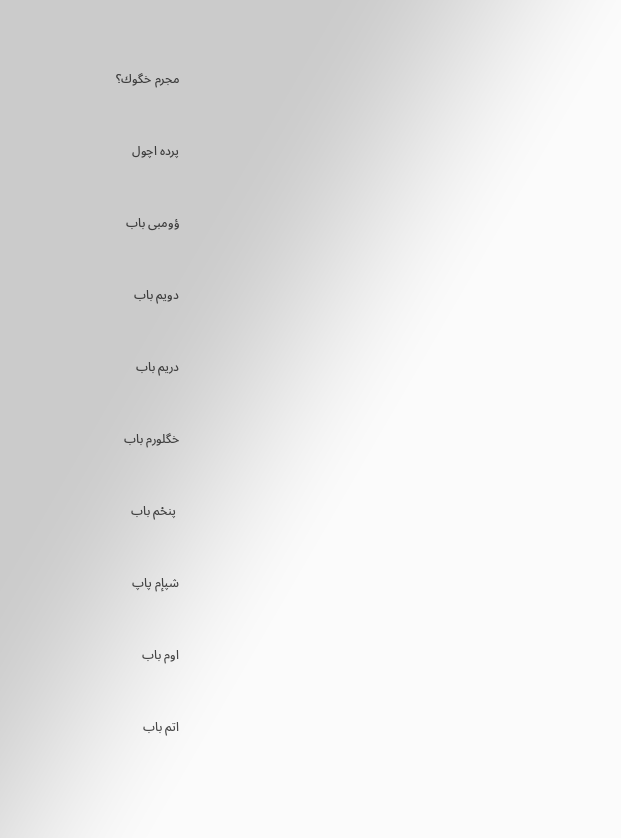مجرم خگوك؟



پرده اچول



ؤومبى باب



دويم باب



دريم باب



خگلورم باب



 پنحْم باب



شپإم پاپ



اوم باب



اتم باب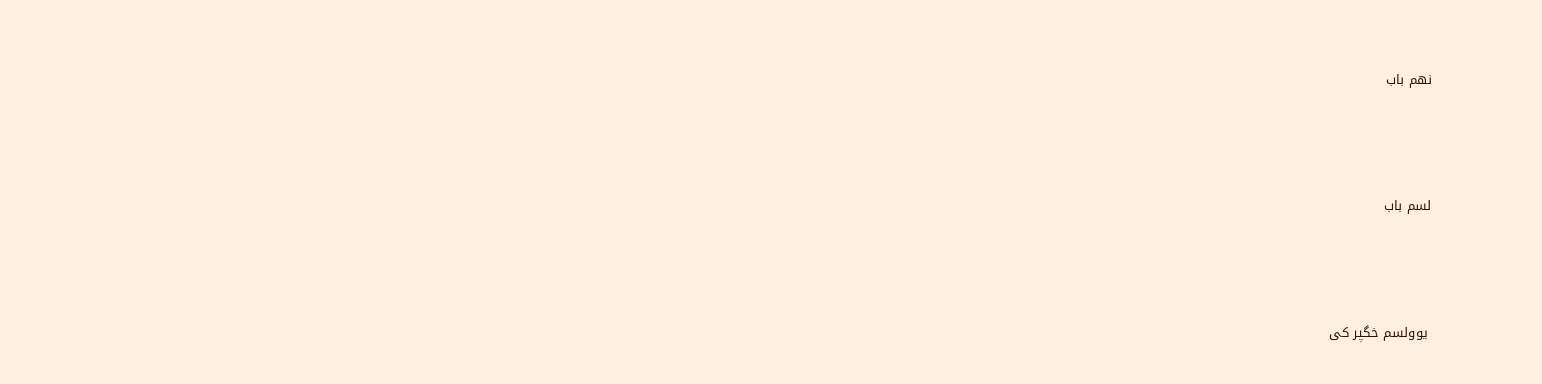نهم باب



لسم باب



 يوولسم خگپر كى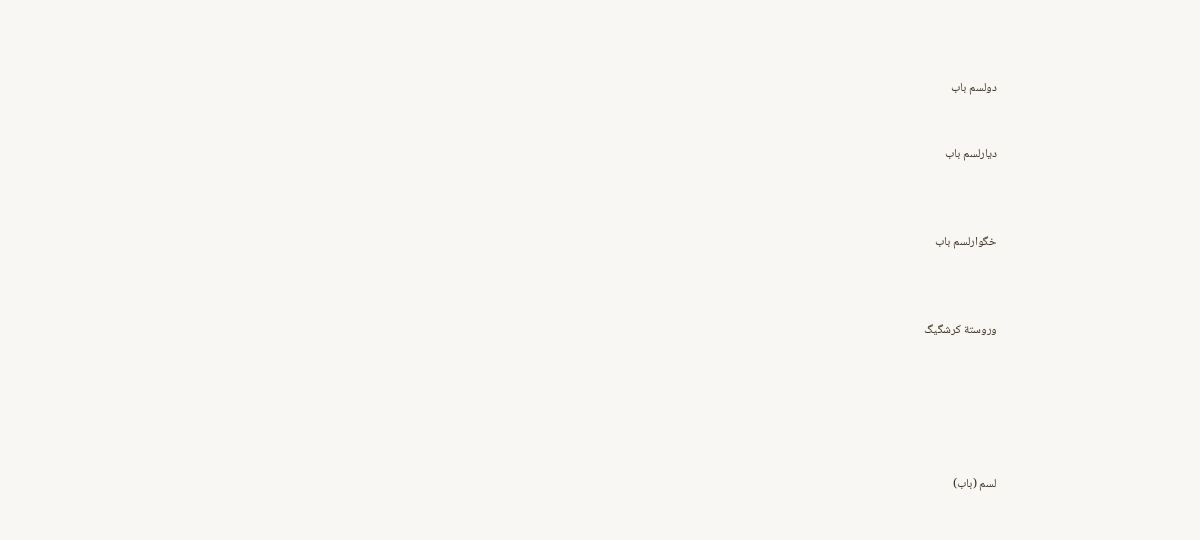دولسم باب


ديارلسم باب



خگوارلسم باب



وروستة كرشگيگ






لسم (باب)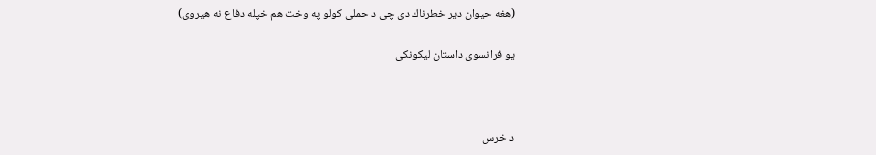(هغه حيوان دير خطرناك دى چى د حملى كولو په وخت هم خپله دفاع نه هيروى)

يو فرانسوى داستان ليكونكى



د خرس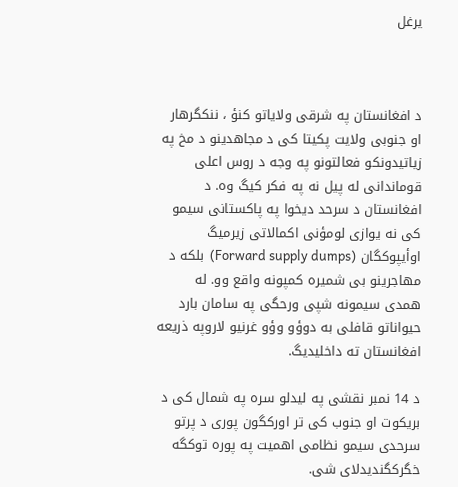يرغل



د افغانستان په شرقى ولاياتو كنؤ ، ننكگرهار او جنوبى ولايت پكيتا كى د مجاهدينو د مخ په زياتيدونكو فعالتونو په وجه د روس اعلى قوماندانى له پيل نه په فكر كيگ وه. د افغانستان د سرحد ديخوا په پاكستانى سيمو كى نه يوازى لومؤنى اكمالاتى زيرميگ اوأيپوكگان (Forward supply dumps)  بلكه د مهاجرينو بى شميره كمپونه واقع وو. له همدى سيمونه شپى ورحگى په سامان بارد حيواناتو قافلى به دوؤو وؤو غرنيو لاروپه ذريعه افغانستان ته داخليديگ.

د 14 نمبر نقشى په ليدلو سره په شمال كى د بريكوت او جنوب كى تر اوركگون پورى د پرتو سرحدى سيمو نظامى اهميت په پوره توكگه خگركگنديدلاى شى.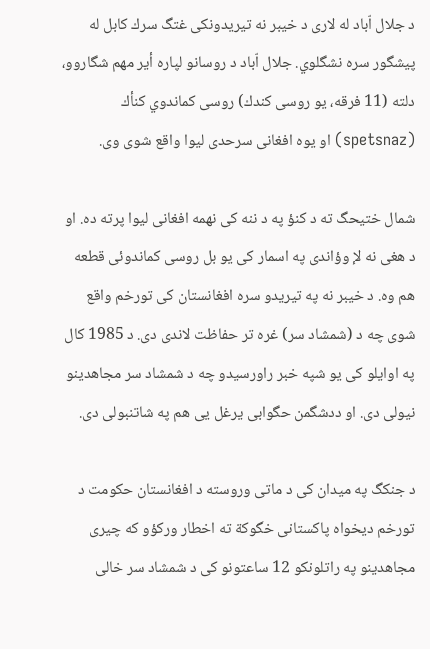د جلال اّباد له لارى د خيبر نه تيريدونكى غتگ سرك كابل له پيشگور سره نشگلوي. جلال اّباد د روسانو لپاره أير مهم شگاروو، دلته (11 فرقه، يو روسى كندك) روسى كماندوي كنأك (spetsnaz) او يوه افغانى سرحدى ليوا واقع شوى وى.

شمال ختيحگ ته د كنؤ په د ننه كى نهمه افغانى ليوا پرته ده. او د هغى نه لإ وؤاندى په اسمار كى يو بل روسى كماندوئى قطعه هم وه. د خيبر نه په تيريدو سره افغانستان كى تورخم واقع شوى چه د (شمشاد سر) غره تر حفاظت لاندى دى. د 1985 كال په اوايلو كى يو شپه خبر راورسيدو چه د شمشاد سر مجاهدينو نيولى دى. او ددشگمن حگوابى يرغل يى هم په شاتنبولى دى.

د جنكگ په ميدان كى د ماتى وروسته د افغانستان حكومت د تورخم ديخواه پاكستانى خگوكة ته اخطار وركؤو كه چيرى مجاهدينو په راتلونكو 12 ساعتونو كى د شمشاد سر خالى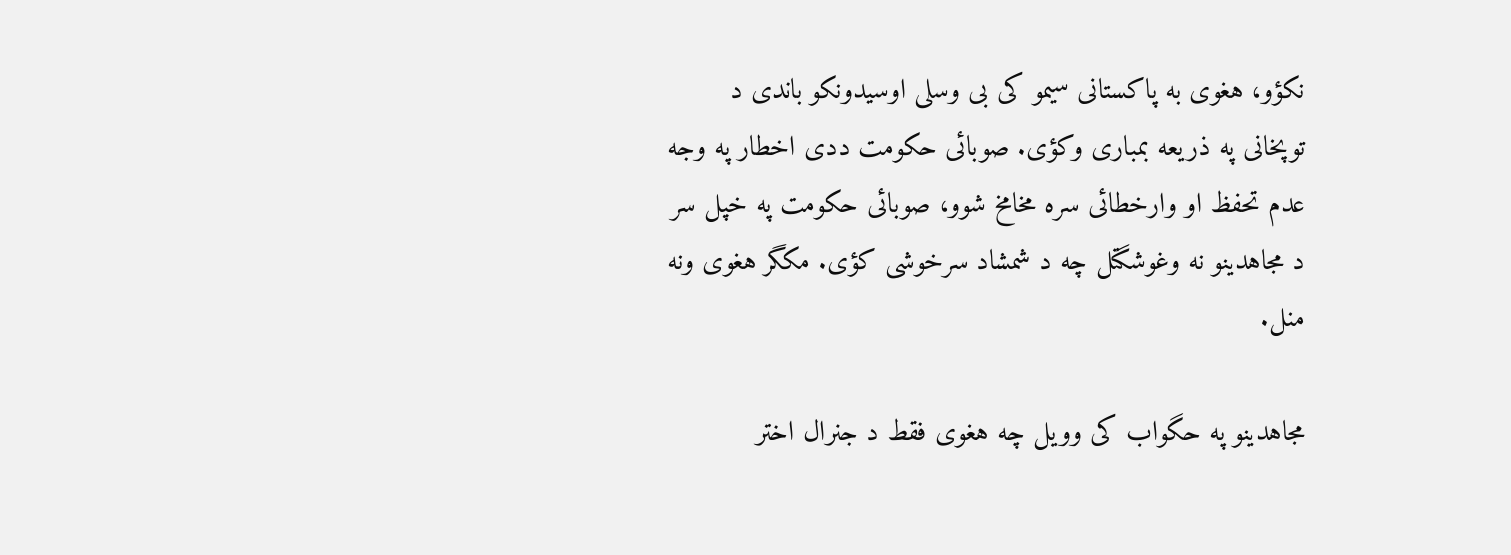نكؤو، هغوى به پاكستانى سيمو كى بى وسلى اوسيدونكو باندى د توپخانى په ذريعه بمبارى وكؤى. صوبائى حكومت ددى اخطار په وجه عدم تحفظ او وارخطائى سره مخامخ شوو، صوبائى حكومت په خپل سر د مجاهدينو نه وغوشگتل چه د شمشاد سرخوشى كؤى. مكگر هغوى ونه منل.

مجاهدينو په حگواب كى وويل چه هغوى فقط د جنرال اختر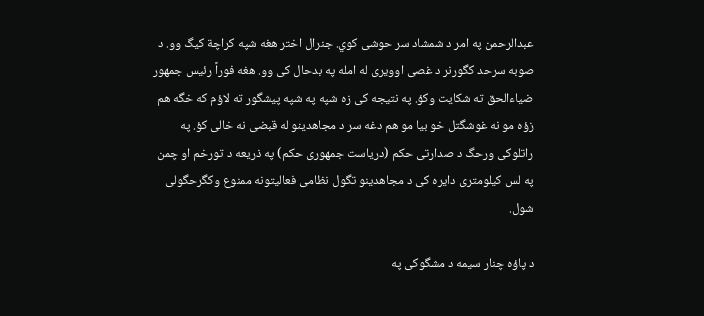عبدالرحمن په امر د شمشاد سر حوشى كوي. جنرال اختر هغه شپه كراچة كيگ وو. د صوبه سرحد كگورنر د غصى اوويرى له امله په بدحال كى وو. هغه فوراً رئيس جمهور ضياءالحق ته شكايت وكؤ. په نتيجه كى زه شپه په شپه پيشگور ته لاؤم كه خگه هم زؤه مو نه غوشگتل خو بيا مو هم دغه سر د مجاهدينو له قبضى نه خالى كؤ. په راتلوكى ورحگ د صدارتى حكم (درياست جمهورى حكم) په ذريعه د تورخم او چمن په لس كيلومترى دايره كى د مجاهدينو تگول نظامى فعاليتونه ممنوع وكگرحگولى شول.

د پاؤه چنار سيمه د مشگوكى په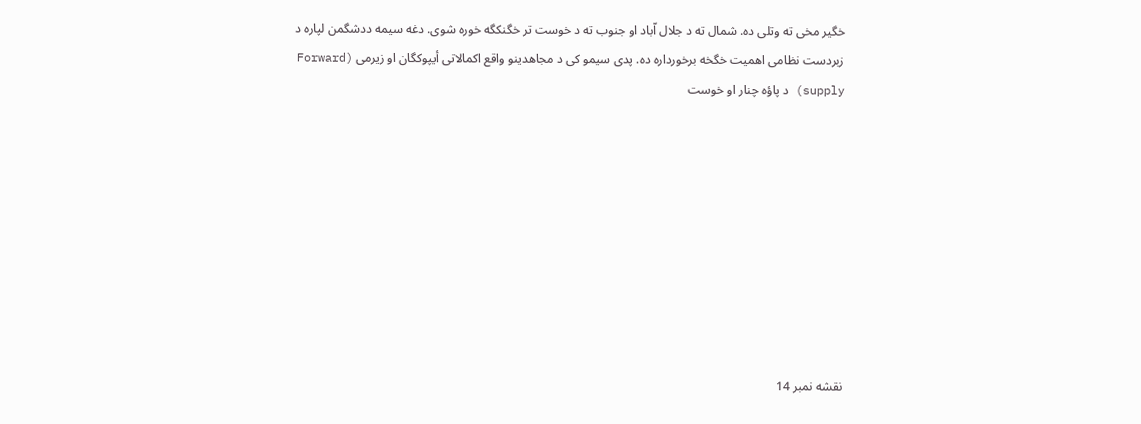خگير مخى ته وتلى ده. شمال ته د جلال اّباد او جنوب ته د خوست تر خگنكگه خوره شوى. دغه سيمه ددشگمن لپاره د زبردست نظامى اهميت خگخه برخورداره ده. پدى سيمو كى د مجاهدينو واقع اكمالاتى أيپوكگان او زيرمى (Forward supply) د پاؤه چنار او خوست









نقشه نمبر 14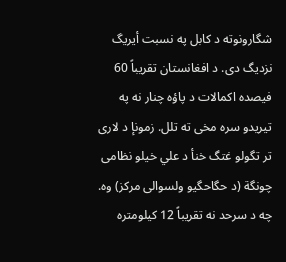شگارونوته د كابل په نسبت أيريگ نزديگ دى. د افغانستان تقريباً 60 فيصده اكمالات د پاؤه چنار نه په تيريدو سره مخى ته تلل. زمونإ د لارى تر تگولو غتگ خنأ د علي خيلو نظامى چونگة (د حگاحگيو ولسوالى مركز) وه. چه د سرحد نه تقريباً 12 كيلومتره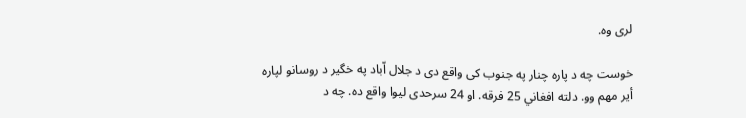لرى وه.

خوست چه د پاره چنار په جنوب كى واقع دى د جلال اّباد په خگير د روسانو لپاره أير مهم وو. دلته افغاني 25 فرقه. او 24 سرحدى ليوا واقع ده. چه د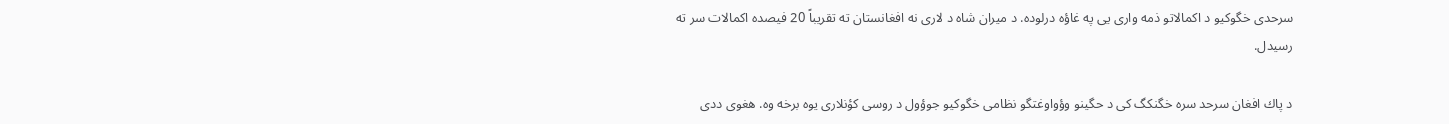سرحدى خگوكيو د اكمالاتو ذمه وارى يى په غاؤه درلوده. د ميران شاه د لارى نه افغانستان ته تقريباً 20 فيصده اكمالات سر ته رسيدل.

د پاك افغان سرحد سره خگنكگ كى د حگينو وؤواوغتگو نظامى خگوكيو جوؤول د روسى كؤنلارى يوه برخه وه. هغوى ددى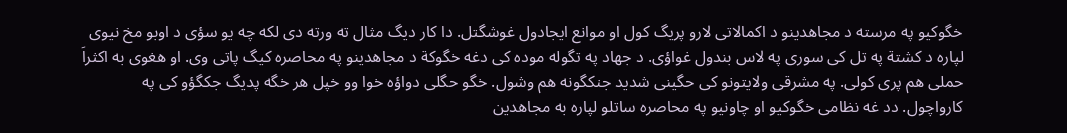خگوكيو په مرسته د مجاهدينو د اكمالاتى لارو پريگ كول او موانع ايجادول غوشگتل. دا كار ديگ مثال ته ورته دى لكه چه يو سؤى د اوبو مخ نيوى لپاره د كشتة په تل كى سورى په لاس بندول غواؤى. د جهاد په تگوله موده كى دغه خگوكة د مجاهدينو په محاصره كيگ پاتى وى. او هغوى به اكثراَ حملى هم پرى كولى. په مشرقى ولايتونو كى حگينى شديد جنكگونه هم وشول. خگو حگلى دواؤه خوا وو خپل هر خگه پديگ جكگؤو كى په كارواچول. دد غه نظامى خگوكيو او چاونيو په محاصره ساتلو لپاره به مجاهدين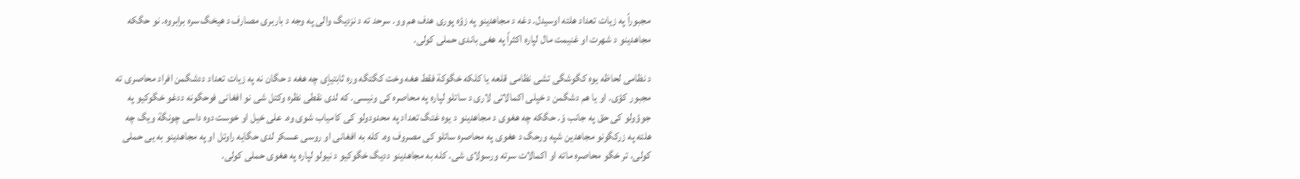مجبوراً په زيات تعداد هلته اوسيدل. دغه د مجاهدينو په زؤه پورى هدف هم وو. سرحد ته د نزديگ والى په وجه د باربرى مصارف د هيخگ سره برابروه. نو حگكه مجاهدينو د شهرت او غنيمت مال لپاره اكثراً په هغى باندى حملى كولى.

د نظامى لحاظه يوه كگوشگى تشى نظامى قلعه يا كلكه خگوكة فقط هغه وخت كگتگه وره ثابتيإى چه هغه د حگان نه په زيات تعداد ددشگمن افراد محاصرى ته مجبور كؤى. او يا هم دشگمن د خپلى اكمالاتى لارى د ساتلو لپاره په محاصره كى ونيسى. كه لدى نقطى نظره وكتل شى نو افغانى فوحگونه ددغو خگوكيو په جوؤولو كى حق په جانب وْ. حگكه چه هغوى د مجاهدينو د يوه غتگ تعداد په محدودولو كى كامياب شوى وه. على خيل او خوست دوه داسى چونگة ويگ چه هلته په زركگونو مجاهدين شپه ورحگ د هغوى په محاصره ساتلو كى مصروف وه. كله به افغانى او روسى عسكر لدى حگايه راوتل او په مجاهدينو به يى حملى كولى، تر خگو محاصره ماته او اكمالات سرته ورسولاى شى. كله به مجاهدينو دديگ خگوكيو د نيولو لپاره په هغوى حملى كولى.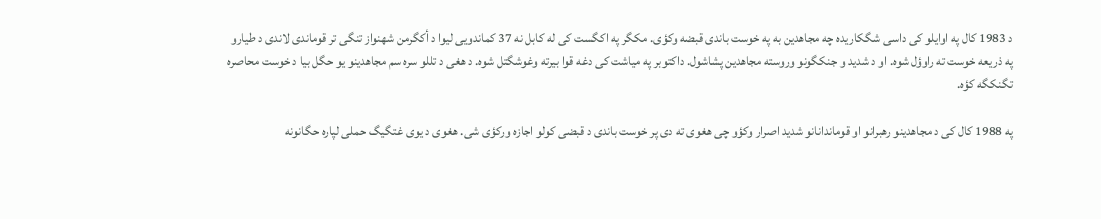د 1983 كال په اوايلو كى داسى شگكاريده چه مجاهدين به په خوست باندى قبضه وكؤى. مكگر په اكگست كى له كابل نه 37 كماندويى ليوا د أكگرمن شهنواز تنگى تر قوماندى لاندى د طيارو په ذريعه خوست ته راوؤل شوه. او د شديد و جنكگونو وروسته مجاهدين پشاشول. داكتوبر په مياشت كى دغه قوا بيرته وغوشگتل شوه. د هغى د تللو سره سم مجاهدينو يو حگل بيا د خوست محاصره تگنكگه كؤه.

په 1988 كال كى د مجاهدينو رهبرانو او قوماندانانو شديد اصرار وكؤو چى هغوى ته دى پر خوست باندى د قبضى كولو اجازه وركؤى شى. هغوى د يوى غتگيگ حملى لپاره حگانونه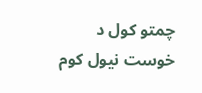چمتو كول د خوست نيول كوم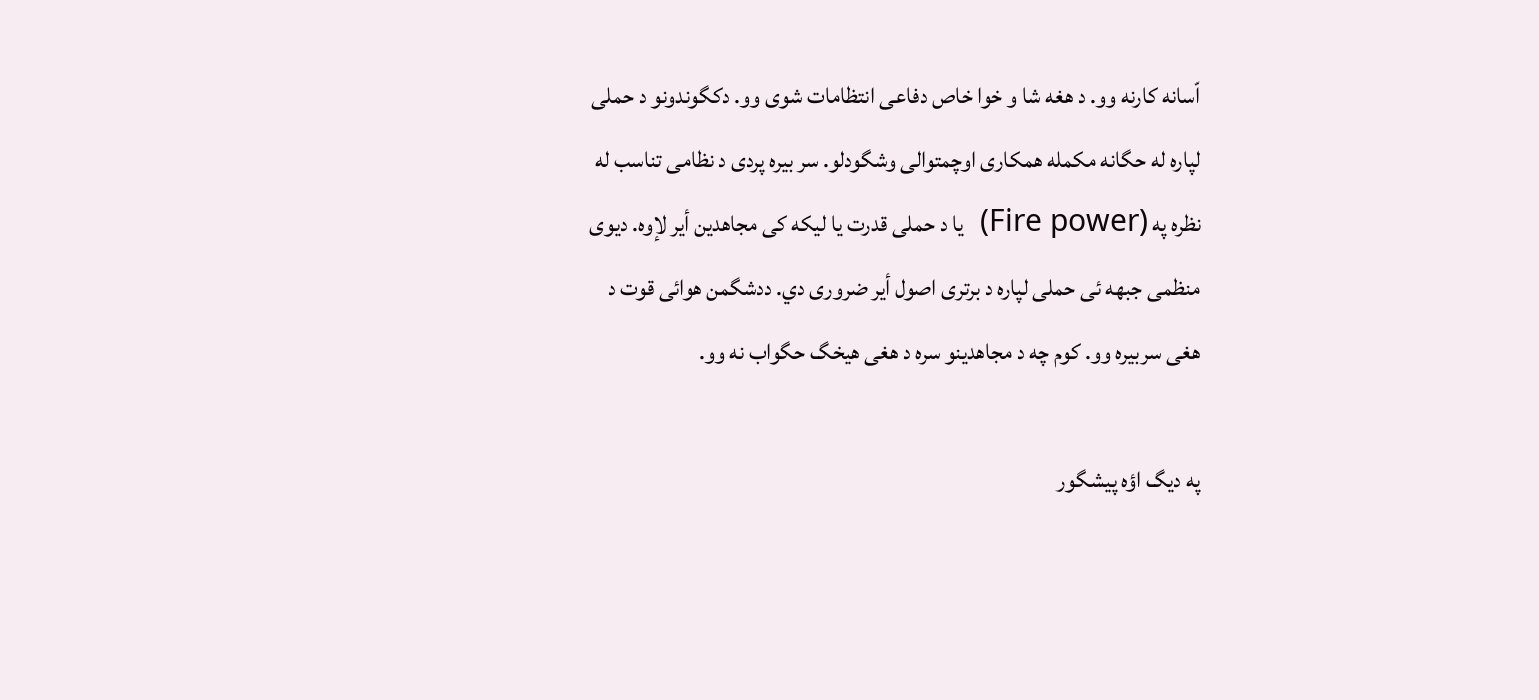اّسانه كارنه وو. د هغه شا و خوا خاص دفاعى انتظامات شوى وو. دكگوندونو د حملى لپاره له حگانه مكمله همكارى اوچمتوالى وشگودلو. سر بيره پردى د نظامى تناسب له نظره په (Fire power)  يا د حملى قدرت يا ليكه كى مجاهدين أير لإوه. ديوى منظمى جبهه ئى حملى لپاره د برترى اصول أير ضرورى دي. ددشگمن هوائى قوت د هغى سربيره وو. كوم چه د مجاهدينو سره د هغى هيخگ حگواب نه وو.

په ديگ اؤه پيشگور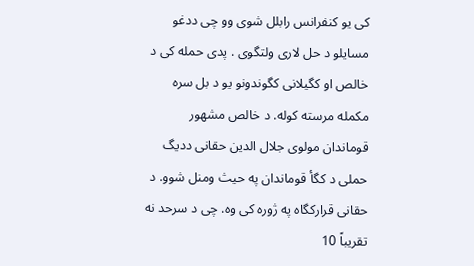كى يو كنفرانس رابلل شوى وو چى ددغو مسايلو د حل لارى ولتگوى . پدى حمله كى د خالص او كگيلانى كگوندونو يو د بل سره مكمله مرسته كوله. د خالص مشهور قوماندان مولوى جلال الدين حقانى دديگ حملى د كگأ قوماندان په حيث ومنل شوو. د حقانى قراركگاه په ژوره كى وه. چى د سرحد نه تقريباً 10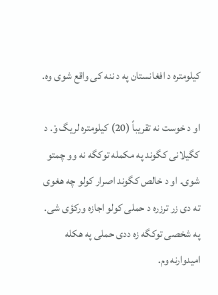كيلومتره د افغانستان په د ننه كى واقع شوى وه.

او د خوست نه تقريباً (20) كيلومتره لريگ وْ. د كگيلانى كگوند په مكمله توكگه نه وو چمتو شوى. او د خالص كگوند اصرار كولو چه هغوى ته دى زر ترزره د حملى كولو اجازه وركؤى شى. په شخصى توكگه زه ددى حملى په هكله اميدوارنه وم.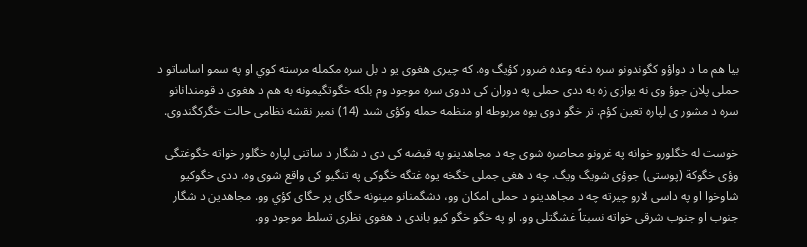بيا هم ما د دواؤو كگوندونو سره دغه وعده ضرور كؤيگ وه. كه چيرى هغوى يو د بل سره مكمله مرسته كوي او په سمو اساساتو د حملى پلان جوؤ وى نه يوازى زه به ددى حملى په دوران كى ددوى سره موجود وم بلكه خگوتگيمونه به هم د هغوى د قومندانانو سره د مشور ى لپاره تعين كؤم. تر خگو دوى يوه مربوطه او منظمه حمله وكؤى شىد (14) نمبر نقشه نظامى حالت خگركگندوى.

خوست له خگلورو خوانه په غرونو محاصره شوى چه د مجاهدينو په قبضه كى دى د شگار د ساتنى لپاره خگلور خواته خگوغتگى وؤى خگوكة (پوستى) جوؤى شويگ ويگ. چه د هغى جملى خگخه يوه غتگه خگوكى په تنگيو كى واقع شوى وه. ددى خگوكيو شاوخوا او په داسى لارو چيرته چه د مجاهدينو د حملى امكان وو، دشگمنانو مينونه حگاى پر حگاى كؤي وو. مجاهدين د شگار جنوب او جنوب شرقى خواته نسبتاً غشگتلى وو. او په خگو خگو كيو باندى د هغوى نظرى تسلط موجود وو.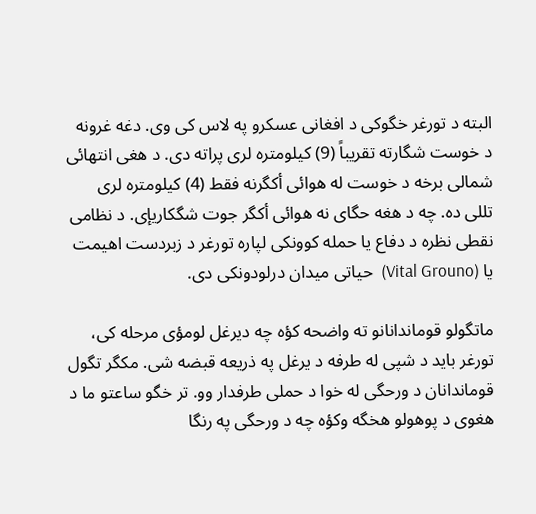البته د تورغر خگوكى د افغانى عسكرو په لاس كى وى. دغه غرونه د خوست شگارته تقريباً (9) كيلومتره لرى پراته دى. د هغى انتهائى شمالى برخه د خوست له هوائى أكگرنه فقط (4) كيلومتره لرى تللى ده. چه د هغه حگاى نه هوائى أكگر جوت شگكاريإى. د نظامى نقطى نظره د دفاع يا حمله كوونكى لپاره تورغر د زبردست اهيمت يا (Vital Grouno)  حياتى ميدان درلودونكى دى.

ماتگولو قوماندانانو ته واضحه كؤه چه ديرغل لومؤى مرحله كى، تورغر بايد د شپى له طرفه د يرغل په ذريعه قبضه شى. مكگر تگول قوماندانان د ورحگى له خوا د حملى طرفدار وو. تر خگو ساعتو ما د هغوى د پوهولو هخگه وكؤه چه د ورحگى په رنگا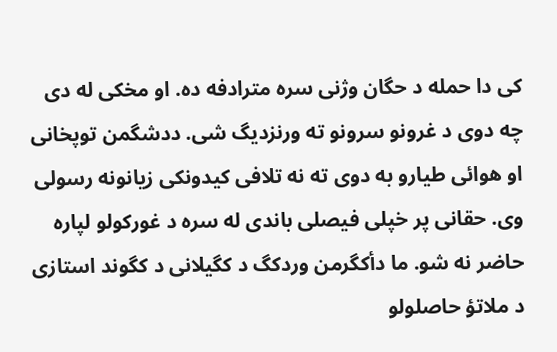كى دا حمله د حگان وژنى سره مترادفه ده. او مخكى له دى چه دوى د غرونو سرونو ته ورنزديگ شى. ددشگمن توپخانى او هوائى طيارو به دوى ته نه تلافى كيدونكى زيانونه رسولى وى. حقانى پر خپلى فيصلى باندى له سره د غوركولو لپاره حاضر نه شو. ما دأكگرمن وردكگ د كگيلانى د كگوند استازى د ملاتؤ حاصلولو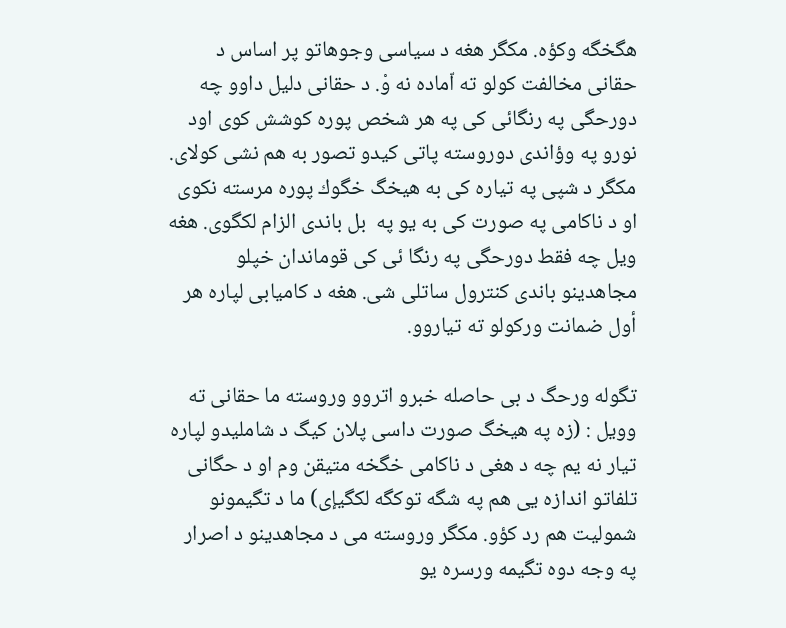هگخگه وكؤه. مكگر هغه د سياسى وجوهاتو پر اساس د حقانى مخالفت كولو ته اّماده نه وْ. د حقانى دليل داوو چه دورحگى په رنگائى كى په هر شخص پوره كوشش كوى اود نورو په وؤاندى دوروسته پاتى كيدو تصور به هم نشى كولاى. مكگر د شپى په تياره كى به هيخگ خگوك پوره مرسته نكوى او د ناكامى په صورت كى به يو په  بل باندى الزام لكگوى. هغه ويل چه فقط دورحگى په رنگا ئى كى قوماندان خپلو مجاهدينو باندى كنترول ساتلى شى. هغه د كاميابى لپاره هر أول ضمانت وركولو ته تياروو.

تگوله ورحگ د بى حاصله خبرو اتروو وروسته ما حقانى ته وويل : (زه په هيخگ صورت داسى پلان كيگ د شامليدو لپاره تيار نه يم چه د هغى د ناكامى خگخه متيقن وم او د حگانى تلفاتو اندازه يى هم په شگه توكگه لكگيإى) ما د تگيمونو شموليت هم رد كؤو. مكگر وروسته مى د مجاهدينو د اصرار په وجه دوه تگيمه ورسره يو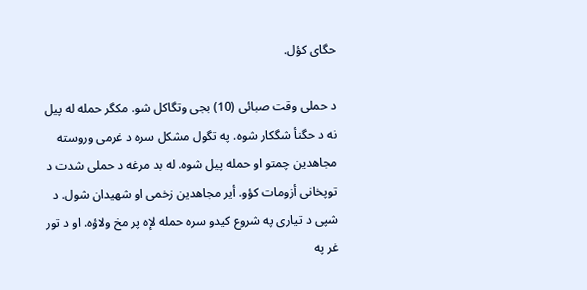حگاى كؤل.

د حملى وقت صبائى (10) بجى وتگاكل شو. مكگر حمله له پيل نه د حگنأ شگكار شوه. په تگول مشكل سره د غرمى وروسته مجاهدين چمتو او حمله پيل شوه. له بد مرغه د حملى شدت د توپخانى أزومات كؤو. أير مجاهدين زخمى او شهيدان شول. د شپى د تيارى په شروع كيدو سره حمله لإه پر مخ ولاؤه. او د تور غر په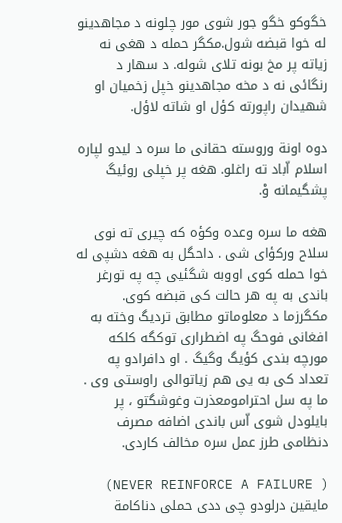خگوكو خگو جور شوى مور چلونه د مجاهدينو له خوا قبضه شول.مكگر حمله د هغى نه زياته پر مخ بونه تلاى شوله. د سهار د رنگائى نه د مخه مجاهدينو خپل زخميان او شهيدان راپورته كؤل او شاته لاؤل.

دوه اونة وروسته حقانى ما سره د ليدو لپاره اسلام اّباد ته راغلو. هغه پر خپلى روئيگ پشگيمانه وْ.

هغه ما سره وعده وكؤه كه چيرى ته نوى سلاح وركؤاى شى . داحگل به هغه دشپى له خوا حمله كوى اووبه شگئيى چه په تورغر باندى به په هر حالت كى قبضه كوى. مكگرزما د معلوماتو مطابق ترديگ وخته به افغانى فوحگ په اضطرارى توكگه كلكه مورچه بندى كؤيگ وگيگ . او دافرادو په تعداد كى به يى هم زياتوالى راوستى وى . ما په سل احترامومعذرت وغوشگتو ، پر بايلودل شوى اّس باندى اضافه مصرف دنظامى طرز عمل سره مخالف كاردى.

( NEVER REINFORCE A FAILURE) مايقين درلودو چى ددى حملى دناكامة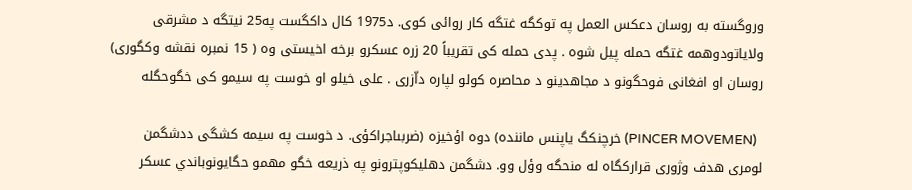وروگسته به روسان دعكس العمل په توكگه غتگه كار روائى كوى. د1975 كال داكگست په25 نيتگه د مشرقى ولاياتودوهمه غتگه حمله پيل شوه . پدى حمله كى تقريباً 20 زره عسكرو برخه اخيستى وه ( 15 نمبره نقشه وكگورى) روسان او افغانى فوحگونو د مجاهدينو د محاصره كولو لپاره داّزرى . على خيلو او خوست په سيمو كى خگوحگله

  (PINCER MOVEMEN) خرچنكگ ياپنس ماننده) دوه اؤخيزه (ضربىاجراكؤى. د خوست په سيمه كشگى ددشگمن لومرى هدف وژورى قراركگاه له منحگه وؤل وو. دشگمن دهليكوپترونو په ذريعه خگو مهمو حگايونوباندي عسكر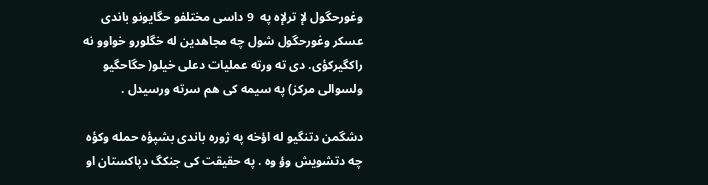وغورحگول لإ ترلإه په  9 داسى مختلفو حگايونو باندى عسكر وغورحگول شول چه مجاهدين له خگلورو خواوو نه راكگيركؤى. دى ته ورته عمليات دعلى خيلو( حگاحگيو ولسوالى مركز) په سيمه كى هم سرته ورسيدل .

دشگمن دتنگيو له اؤخه په ژوره باندى بشپؤه حمله وكؤه چه دتشويش وؤ وه . په حقيقت كى جنكگ دپاكستان او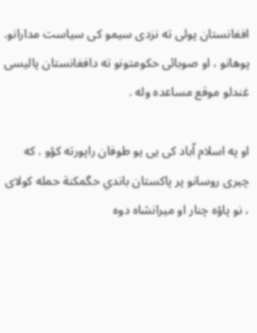افغانستان پولى ته نزدى سيمو كى سياست مدارانو. پوهانو ، او صوبائى حكومتونو ته دافغانستان پاليسى غندلو موقع مساعده وله .

او په اسلام اّباد كى يى يو طوفان راپورته كؤو . كه چيرى روسانو پر پاكستان باندي حگمكنة حمله كولاى ، نو پاؤه چنار او ميرانشاه دوه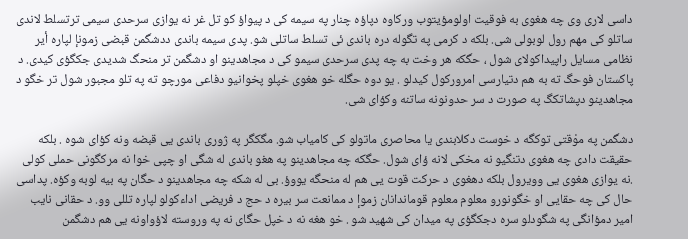داسى لارى وى چه هغوى به فوقيت اولومؤيتوب وركاوه دپاؤه چنار په سيمه كى د پيواؤ كو تل غر نه يوازى سرحدى سيمى ترتسلط لاندى ساتلو كى مهم رول لوبولى شى. بلكه د كرمى په تگوله دره باندى ئى تسلط ساتلى شو. پدى سيمه باندى ددشگمن قبضى زمونإ لپاره أير نظامى مسايل راپيداكولاى شول ، حگكه هر وخت به چه پدى سرحدى سيمو كى د مجاهدينو او دشگمن تر منحگ شديدى جكگؤى كيدى. د پاكستان فوحگ ته به هم دتيارسى امروركول كيدلو . يو دوه حگله خو هغوى خپلو پخوانيو دفاعى مورچو ته په تلو مجبور شول تر خگو د مجاهدينو دپشاتكگ په صورت د سر حدونونه ساتنه وكؤاى شى.

دشگمن په موْقتى توكگه د خوست دكلابندى يا محاصرى ماتولو كى كامياب شو. مگكگر په ژورى باندى يى قبضه ونه كؤاى شوه . بلكه حقيقت دادى چه هغوى دتنگيو نه مخكى لانه ؤاى شول. حگكه چه مجاهدينو په هغو باندى له شگى او چپى خوا نه مركگونى حملى كولى .نه يوازى هغوى يى وويرول بلكه دهغوى د حركت قوت يى هم له منحگه يووؤ. بى له شكه چه مجاهدينو د حگان په بيه لوبه وكؤه. پداسى حال كى چه حقايى او خگونورو معلوم معلوم قوماندانان زموإ د ممانعت سر بيره د حج د فريضى اداءكولو لپاره تللى وو. د حقانى نايب امير دمؤانگى په شگودلو سره دجكگؤى په ميدان كى شهيد شو . خو هغه نه د خپل حگاى نه په وروسته لاؤواونه يى هم دشگمن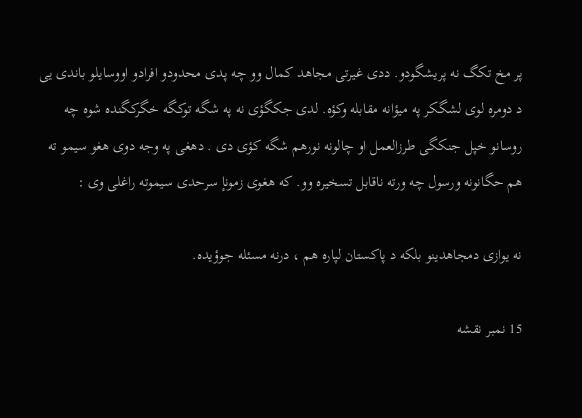پر مخ تكگ نه پريشگودو. ددى غيرتى مجاهد كمال وو چه پدى محدودو افرادو اووسايلو باندى يى د دومره لوى لشگكر په ميؤانه مقابله وكؤه. لدى جكگؤى نه په شگه توكگه خگركگنده شوه چه روسانو خپل جنكگى طرزالعمل او چالونه نورهم شگه كؤى دى . دهغى په وجه دوى هغو سيمو ته هم حگانونه ورسول چه ورته ناقابل تسخيره وو. كه هغوى زمونإ سرحدى سيموته راغلى وى :

نه يوازى دمجاهدينو بلكه د پاكستان لپاره هم ، درنه مسئله جوؤيده.

15 نمبر نقشه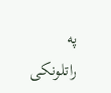په راتلونكى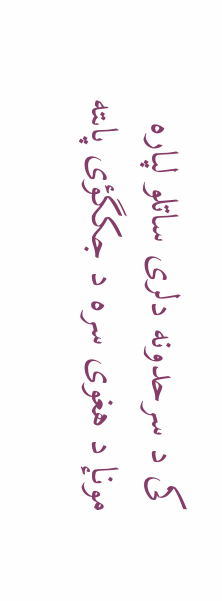كى د سرحدونه دلرى ساتلو لپاره مونإ د هغوى سره د جكگؤى پاىته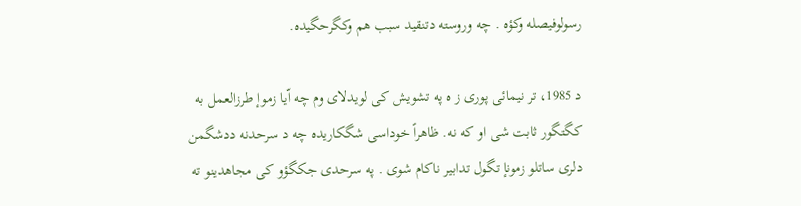رسولوفيصله وكؤه . چه وروسته دتنقيد سبب هم وكگرحگيده.

د 1985، تر نيمائى پورى ز ه په تشويش كى لويدلاى وم چه اّيا زموإ طرزالعمل به كگتگور ثابت شى او كه نه. ظاهراً خوداسى شگكاريده چه د سرحدنه ددشگمن دلرى ساتلو زمونإ تگول تدابير ناكام شوى . په سرحدى جكگؤو كى مجاهدينو ته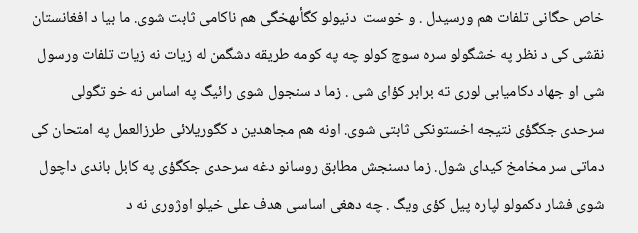خاص حگانى تلفات هم ورسيدل . و خوست  دنيولو كگأىهخگى هم ناكامى ثابت شوى. ما بيا د افغانستان نقشى كى د نظر په خشگولو سره سوچ كولو چه په كومه طريقه دشگمن له زيات نه زيات تلفات ورسول شى او جهاد دكاميابى لورى ته برابر كؤاى شى . زما د سنجول شوى رائيگ په اساس نه خو تگولى سرحدى جكگؤى نتيجه اخستونكى ثابتى شوى. اونه هم مجاهدين د كگوريلائى طرزالعمل په امتحان كى دماتى سر مخامخ كيداى شول. زما دسنجش مطابق روسانو دغه سرحدى جكگؤى په كابل باندى داچول شوى فشار دكمولو لپاره پيل كؤى ويگ . چه دهغى اساسى هدف على خيلو اوژورى نه د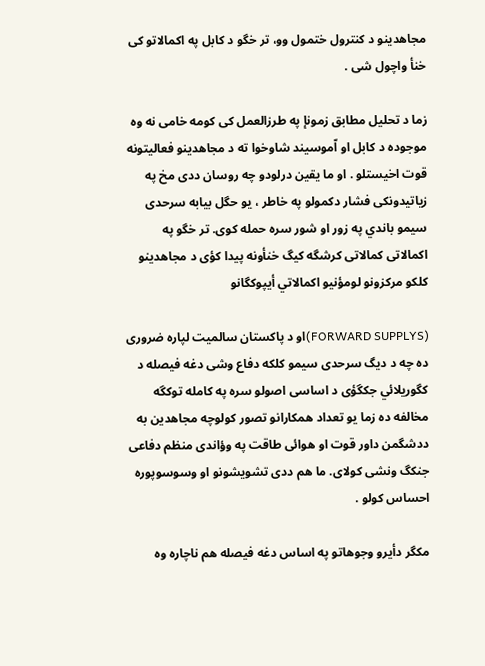مجاهدينو د كنترول ختمول وو، تر خگو د كابل په اكمالاتو كى خنأ واچول شى .

زما د تحليل مطابق زمونإ په طرزالعمل كى كومه خامى نه وه موجوده د كابل او اّموسيند شاوخوا ته د مجاهدينو فعاليتونه قوت اخيستلو . او ما يقين درلودو چه روسان ددى مخ په زياتيدونكى فشار دكمولو په خاطر ، يو حگل بيابه سرحدى سيمو باندي په زور او شور سره حمله كوى. تر خگو په اكمالاتى كمالاتى كرشگه كيگ خنأونه پيدا كؤى د مجاهدينو كلكو مركزونو لومؤنيو اكمالاتي أيپوكگانو

(FORWARD SUPPLYS)او د پاكستان سالميت لپاره ضرورى ده چه د ديگ سرحدى سيمو كلكه دفاع وشى دغه فيصله د كگوريلائي جكگؤى د اساسى اصولو سره په كامله توكگه مخالفه ده زما يو تعداد همكارانو تصور كولوچه مجاهدين به ددشگمن داور قوت او هوائى طاقت په وؤاندى منظم دفاعى جنكگ ونشى كولاى. ما هم ددى تشويشونو او وسوسوپوره احساس كولو .

مكگر دأيرو وجوهاتو په اساس دغه فيصله هم ناچاره وه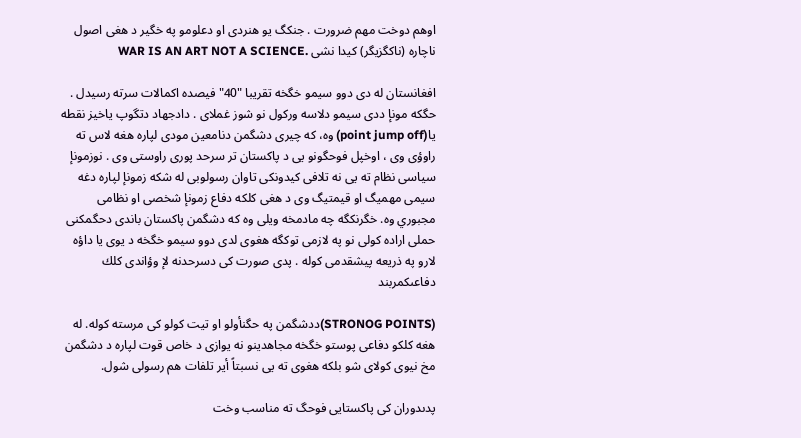اوهم دوخت مهم ضرورت . جنكگ يو هنردى او دعلومو په خگير د هغى اصول ناچاره (ناكگزيگر) كيدا نشى .WAR IS AN ART NOT A SCIENCE

افغانستان له دى دوو سيمو خگخه تقريبا "40" فيصده اكمالات سرته رسيدل . حگكه مونإ ددى سيمو دلاسه وركول نو شوز غملاى . دادجهاد دتگوپ ياخيز نقطه يا(point jump off) وه، كه چيرى دشگمن دنامعين مودى لپاره هغه لاس ته راوؤى وى ، اوخپل فوحگونو يى د پاكستان تر سرحد پورى راوستى وى . نوزمونإ سياسى نظام ته يى نه تلافى كيدونكى تاوان رسولوبى له شكه زمونإ لپاره دغه سيمى مهميگ او قيمتيگ وى د هغى كلكه دفاع زمونإ شخصى او نظامى مجبوري وه. خگرنكگه چه مادمخه ويلى وه كه دشگمن پاكستان باندى دحگمكنى حملى اراده كولى نو په لازمى توكگه هغوى لدى دوو سيمو خگخه د يوى يا داؤه لارو په ذريعه پيشقدمى كوله . پدى صورت كى دسرحدنه لإ وؤاندى كلك دفاعىكمربند

(STRONOG POINTS)ددشگمن په حگنأولو او تيت كولو كى مرسته كوله. له هغه كلكو دفاعى پوستو خگخه مجاهدينو نه يوازى د خاص قوت لپاره د دشگمن مخ نيوى كولاى شو بلكه هغوى ته يى نسبتاً أير تلفات هم رسولى شول.

پدىدوران كى پاكستايى فوحگ ته مناسب وخت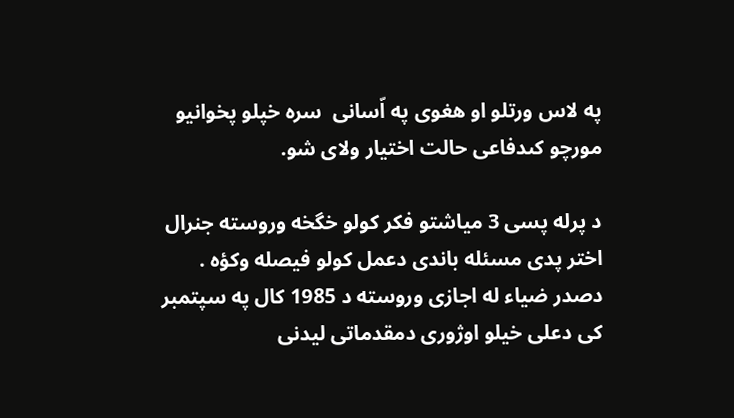په لاس ورتلو او هغوى په اّسانى  سره خپلو پخوانيو مورچو كىدفاعى حالت اختيار ولاى شو.

د پرله پسى 3 مياشتو فكر كولو خگخه وروسته جنرال اختر پدى مسئله باندى دعمل كولو فيصله وكؤه . دصدر ضياء له اجازى وروسته د 1985 كال په سپتمبر كى دعلى خيلو اوژورى دمقدماتى ليدنى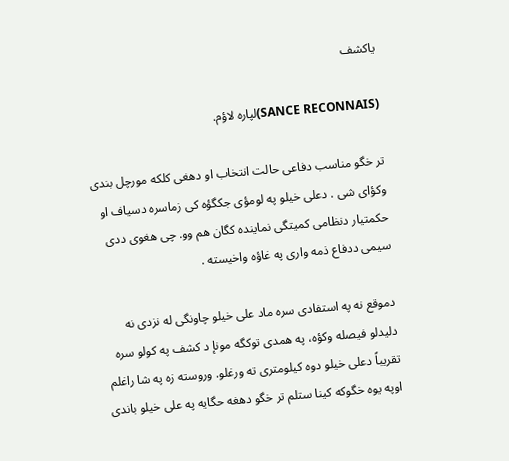ياكشف

(SANCE RECONNAIS)لپاره لاؤم.

تر خگو مناسب دفاعى حالت انتخاب او دهغى كلكه مورچل بندى وكؤاى شى . دعلى خيلو په لومؤى جكگؤه كى زماسره دسياف او حكمتيار دنظامى كميتگى نماينده كگان هم وو. چى هغوى ددى سيمى ددفاع ذمه وارى په غاؤه واخيسته .

دموقع نه په استفادى سره ماد على خيلو چاونگى له نزدى نه دليدلو فيصله وكؤه، په همدى توكگه مونإ د كشف په كولو سره تقريباً دعلى خيلو دوه كيلومترى ته ورغلو. وروسته زه په شا راغلم اوپه يوه خگوكه كينا ستلم تر خگو دهغه حگايه په على خيلو باندى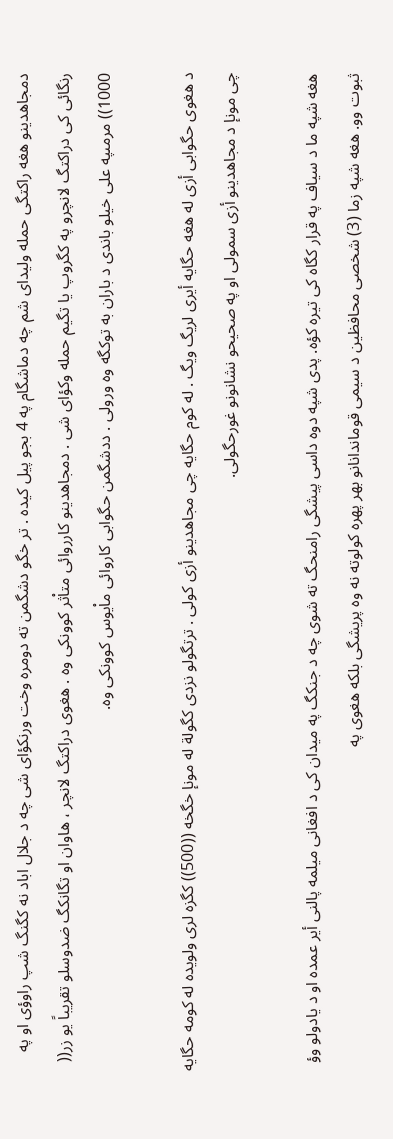دمجاهدينو هغه راكتگى حمله وليداى شم چه دماشگام په 4 بجو پيل كيده . تر خگو دشگمن ته دومره وخت ورنكؤاى شى چه د جلال اباد نه كگنگ شپ راوؤى او په رنگائى كى دراكتگ لانچرو په كگروپ يا تگيم حمله وكؤاى شى . دمجاهدينو كارروائى متاْثر كوونكى وه . هغوى دراكتگ لانچر ، هاوان او تگانكگ ضدوسلو تقريباً يو زر(( 1000)) مرمىپه على خيلو باندى د باران به توكگه وه ورولى . ددشگمن حگوابى كاروائى ماْيوس كوونكى وه.

د هغوى حگوابى أزى له هغه حگايه أيرى لريگ ويگ . له كوم حگايه چى مجاهدينو أزى كولى . ترتگولو نزدى كگولة له مونإ خگخه ((500)) كگزه لرى ولويده له كومه حگايه چى مونإ د مجاهدينو أزى سمولى او په صحيحو نشانونو غورحگولى.

هغه شپه ما د سياف په قرار كگاه كى تيره كؤه. پدى شپه دوه داسى پيشگى رامنحگ ته شوى چه د جنكگ په ميدان كى د افغانى ميلمه پالنى أير عمده او د يادولو وؤ ثبوت وو. هغه شپه زما (3) شخصى محافظين د سيمى قوماندانانو بهر پهره كولوته نه وه پريشگى بلكه هغوى په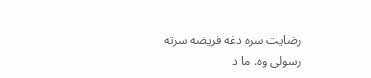رضايت سره دغه فريضه سرته رسولى وه. ما د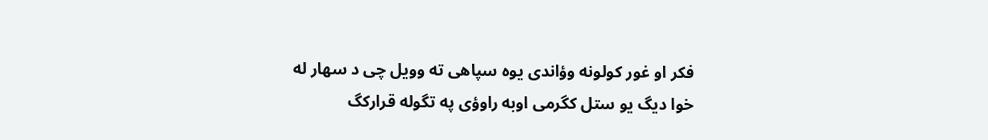فكر او غور كولونه وؤاندى يوه سپاهى ته وويل چى د سهار له خوا ديگ يو ستل كگرمى اوبه راوؤى په تگوله قراركگ